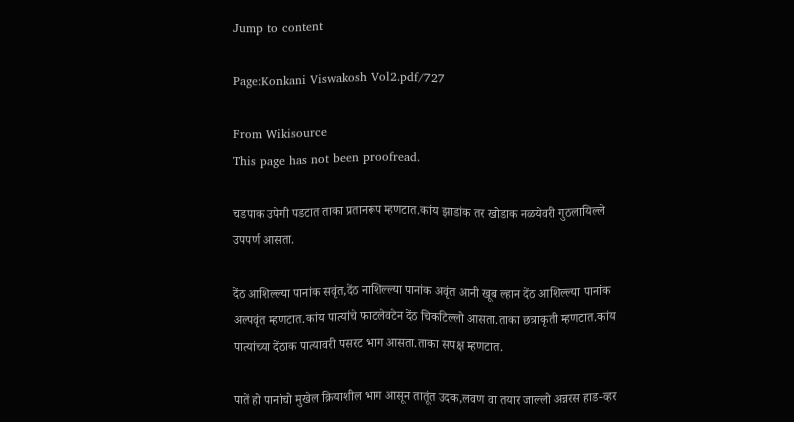Jump to content

Page:Konkani Viswakosh Vol2.pdf/727

From Wikisource
This page has not been proofread.

चडपाक उपेगी पडटात ताका प्रतानरूप म्हणटात.कांय झाडांक तर खोडाक नळयेवरी गुठलायिल्ले उपपर्ण आसता.

देंठ आशिल्ल्या पानांक सवृंत,देंठ नाशिल्ल्या पानांक अवृंत आनी खूब ल्हान देंठ आशिल्ल्या पानांक अल्पवृंत म्हणटात.कांय पात्यांचे फाटलेवटेन देंठ चिकटिल्लो आसता.ताका छत्राकृती म्हणटात.कांय पात्यांच्या देंठाक पात्यावरी पसरट भाग आसता.ताका सपक्ष म्हणटात.

पातें हो पानांचो मुखेल क्रियाशील भाग आसून तातूंत उदक,लवण वा तयार जाल्लो अन्नरस हाड-व्हर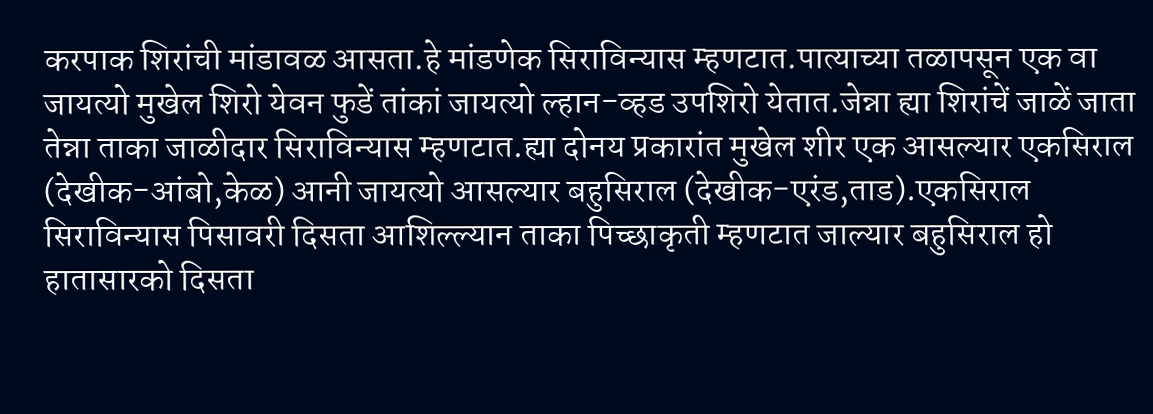करपाक शिरांची मांडावळ आसता.हे मांडणेक सिराविन्यास म्हणटात.पात्याच्या तळापसून एक वा जायत्यो मुखेल शिरो येवन फुडें तांकां जायत्यो ल्हान-व्हड उपशिरो येतात.जेन्ना ह्या शिरांचें जाळें जाता तेन्ना ताका जाळीदार सिराविन्यास म्हणटात.ह्या दोनय प्रकारांत मुखेल शीर एक आसल्यार एकसिराल (देखीक-आंबो,केळ) आनी जायत्यो आसल्यार बहुसिराल (देखीक-एरंड,ताड).एकसिराल सिराविन्यास पिसावरी दिसता आशिल्ल्यान ताका पिच्छाकृती म्हणटात जाल्यार बहुसिराल हो हातासारको दिसता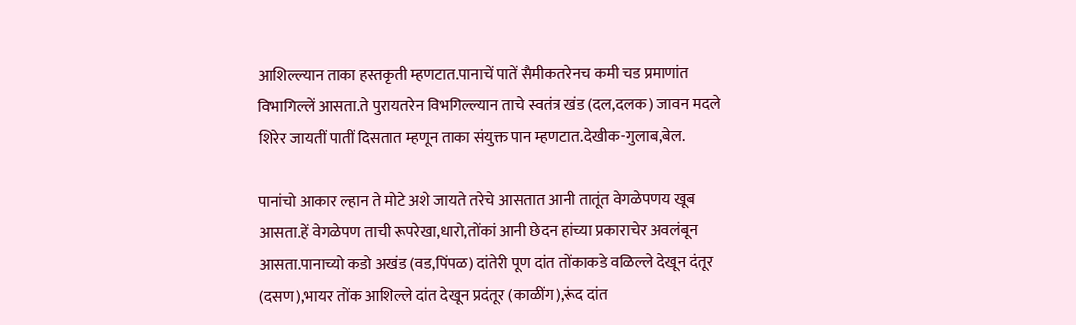आशिल्ल्यान ताका हस्तकृती म्हणटात.पानाचें पातें सैमीकतरेनच कमी चड प्रमाणांत विभागिल्लें आसता.ते पुरायतरेन विभगिल्ल्यान ताचे स्वतंत्र खंड (दल,दलक) जावन मदले शिरेर जायतीं पातीं दिसतात म्हणून ताका संयुक्त पान म्हणटात.देखीक-गुलाब,बेल.

पानांचो आकार ल्हान ते मोटे अशे जायते तरेचे आसतात आनी तातूंत वेगळेपणय खूब आसता.हें वेगळेपण ताची रूपरेखा,धारो,तोंकां आनी छेदन हांच्या प्रकाराचेर अवलंबून आसता.पानाच्यो कडो अखंड (वड,पिंपळ) दांतेरी पूण दांत तोंकाकडे वळिल्ले देखून दंतूर (दसण),भायर तोंक आशिल्ले दांत देखून प्रदंतूर (काळींग),रूंद दांत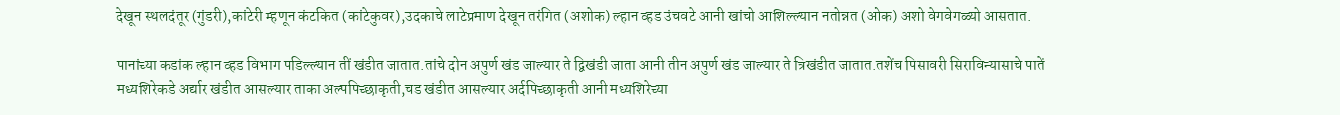देखून स्थलदंतूर (गुंडरी),कांटेरी म्हणून कंटकित (कांटेकुवर),उदकाचे लाटेप्रमाण देखून तरंगित (अशोक) ल्हान व्हड उंचवटे आनी खांचो आशिल्ल्यान नतोन्नत (ओक) अशो वेगवेगळ्यो आसतात.

पानांच्या कडांक ल्हान व्हड विभाग पडिल्ल्यान तीं खंडीत जातात.तांचे दोन अपुर्ण खंड जाल्यार ते द्विखंडी जाता आनी तीन अपुर्ण खंड जाल्यार ते त्रिखंडीत जातात.तशेंच पिसावरी सिराविन्यासाचे पातें मध्यशिरेकडे अर्द्यार खंडीत आसल्यार ताका अल्पपिच्छाकृती,चड खंडीत आसल्यार अर्दपिच्छाकृती आनी मध्यशिरेच्या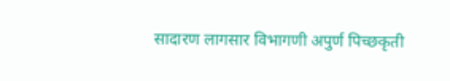सादारण लागसार विभागणी अपुर्ण पिच्छकृती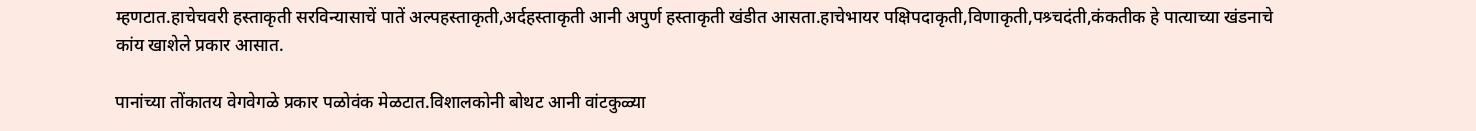म्हणटात.हाचेचवरी हस्ताकृती सरविन्यासाचें पातें अल्पहस्ताकृती,अर्दहस्ताकृती आनी अपुर्ण हस्ताकृती खंडीत आसता.हाचेभायर पक्षिपदाकृती,विणाकृती,पश्र्चदंती,कंकतीक हे पात्याच्या खंडनाचे कांय खाशेले प्रकार आसात.

पानांच्या तोंकातय वेगवेगळे प्रकार पळोवंक मेळटात.विशालकोनी बोथट आनी वांटकुळ्या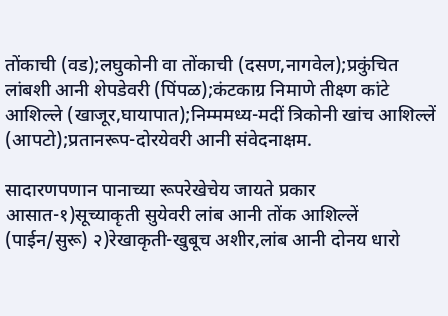तोंकाची (वड);लघुकोनी वा तोंकाची (दसण,नागवेल);प्रकुंचित लांबशी आनी शेपडेवरी (पिंपळ);कंटकाग्र निमाणे तीक्ष्ण कांटे आशिल्ले (खाजूर,घायापात);निम्ममध्य-मदीं त्रिकोनी खांच आशिल्लें (आपटो);प्रतानरूप-दोरयेवरी आनी संवेदनाक्षम.

सादारणपणान पानाच्या रूपरेखेचेय जायते प्रकार आसात-१)सूच्याकृती सुयेवरी लांब आनी तोंक आशिल्लें (पाईन/सुरू) २)रेखाकृती-खुबूच अशीर,लांब आनी दोनय धारो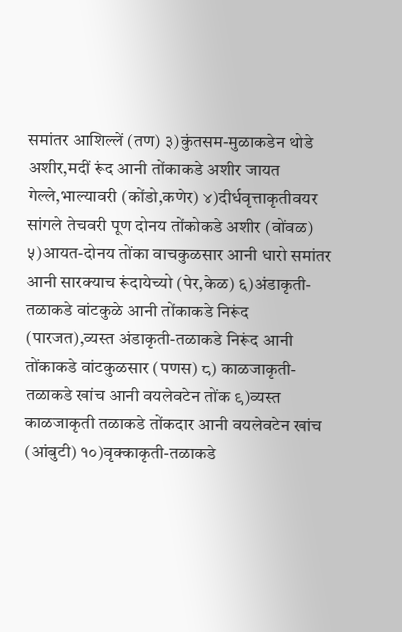समांतर आशिल्लें (तण) ३)कुंतसम-मुळाकडेन थोडे अशीर,मदीं रूंद आनी तोंकाकडे अशीर जायत गेल्ले,भाल्यावरी (कोंडो,कणेर) ४)दीर्धवृत्ताकृतीवयर सांगले तेचवरी पूण दोनय तोंकोकडे अशीर (वोंवळ) ५)आयत-दोनय तोंका वाचकुळसार आनी धारो समांतर आनी सारक्याच रूंदायेच्यो (पेर,केळ) ६)अंडाकृती-तळाकडे वांटकुळे आनी तोंकाकडे निरूंद (पारजत),व्यस्त अंडाकृती-तळाकडे निरूंद आनी तोंकाकडे वांटकुळसार (पणस) ८) काळजाकृती-तळाकडे खांच आनी वयलेवटेन तोंक ९)व्यस्त काळजाकृती तळाकडे तोंकदार आनी वयलेवटेन खांच (आंबुटी) १०)वृक्काकृती-तळाकडे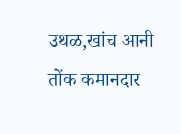उथळ,खांच आनी तोंक कमानदार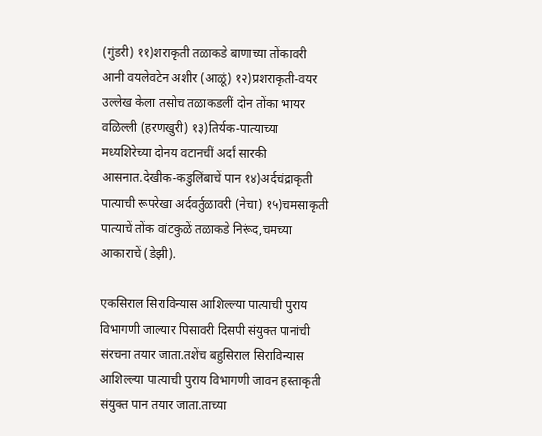(गुंडरी) ११)शराकृती तळाकडे बाणाच्या तोंकावरी आनी वयलेवटेन अशीर (आळूं) १२)प्रशराकृती-वयर उल्लेख केला तसोच तळाकडलीं दोन तोंका भायर वळिल्ली (हरणखुरी) १३)तिर्यक-पात्याच्या मध्यशिरेच्या दोनय वटानचीं अर्दां सारकी आसनात.देखीक-कडुलिंबाचें पान १४)अर्दचंद्राकृती पात्याची रूपरेखा अर्दवर्तुळावरी (नेचा) १५)चमसाकृती पात्याचें तोंक वांटकुळें तळाकडे निरूंद,चमच्या आकाराचें (डेझी).

एकसिराल सिराविन्यास आशिल्ल्या पात्याची पुराय विभागणी जाल्यार पिसावरी दिसपी संयुक्त पानांची संरचना तयार जाता.तशेंच बहुसिराल सिराविन्यास आशिल्ल्या पात्याची पुराय विभागणी जावन हस्ताकृती संयुक्त पान तयार जाता.ताच्या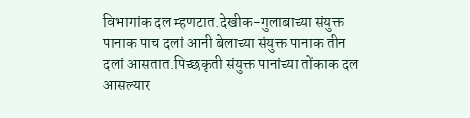विभागांक दल म्हणटात.देखीक-गुलाबाच्या संयुक्त पानाक पाच दलां आनी बेलाच्या संयुक्त पानाक तीन दलां आसतात.पिच्छकृती संयुक्त पानांच्या तोंकाक दल आसल्यार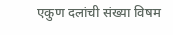एकुण दलांची संख्या विषम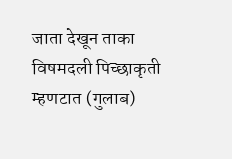जाता देखून ताका विषमदली पिच्छाकृती म्हणटात (गुलाब)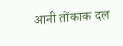आनी तोंकाक दल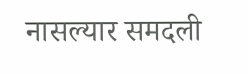नासल्यार समदली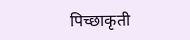पिच्छाकृती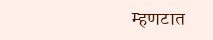म्हणटात